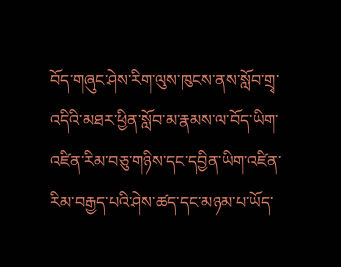བོད་གཞུང་ཤེས་རིག་ལུས་ཁུངས་ནས་སློབ་གྲྭ་འདིའི་མཐར་ཕྱིན་སློབ་མ་རྣམས་ལ་བོད་ཡིག་འཛིན་རིམ་བཅུ་གཉིས་དང་དབྱིན་ཡིག་འཛིན་རིམ་བརྒྱད་པའི་ཤེས་ཚད་དང་མཉམ་པ་ཡོད་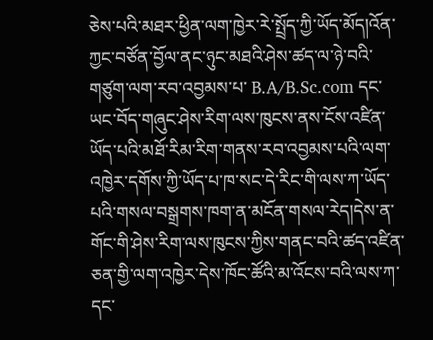ཅེས་པའི་མཐར་ཕྱིན་ལག་ཁྱེར་རེ་སྤྲོད་ཀྱི་ཡོད་མོད།འོན་ཀྱང་བཙོན་བྱོལ་ནང་ཉུང་མཐའི་ཤེས་ཚད་ལ་ཉེ་བའི་གཙུག་ལག་རབ་འབྱམས་པ་ B.A/B.Sc.com དང་ཡང་བོད་གཞུང་ཤེས་རིག་ལས་ཁུངས་ནས་ངོས་འཛིན་ཡོད་པའི་མཐོ་རིམ་རིག་གནས་རབ་འབྱམས་པའི་ལག་འཁྱེར་དགོས་ཀྱི་ཡོད་པ་ཁ་སང་དེ་རིང་གི་ལས་ཀ་ཡོད་པའི་གསལ་བསྒྲགས་ཁག་ན་མངོན་གསལ་རེད།དེས་ན་གོང་གི་ཤེས་རིག་ལས་ཁུངས་ཀྱིས་གནང་བའི་ཚད་འཛིན་ཅན་གྱི་ལག་འཁྱེར་དེས་ཁོང་ཚོའི་མ་འོངས་བའི་ལས་ཀ་དང་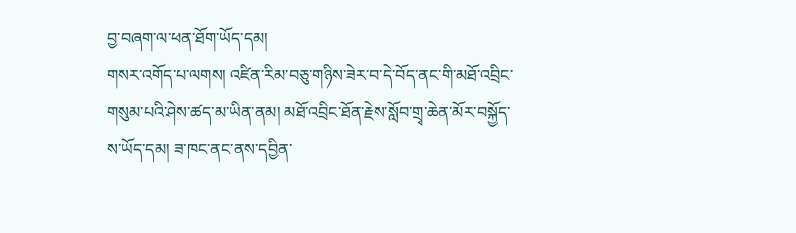བྱ་བཞག་ལ་ཕན་ཐོག་ཡོད་དམ།
གསར་འགོད་པ་ལགས། འཛིན་རིམ་བཅུ་གཉིས་ཟེར་བ་དེ་བོད་ནང་གི་མཐོ་འབྲིང་གསུམ་པའི་ཤེས་ཚད་མ་ཡིན་ནམ། མཐོ་འབྲིང་ཐོན་རྗེས་སློབ་གྲྭ་ཆེན་མོར་བསྐྱོད་ས་ཡོད་དམ། ཟ་ཁང་ནང་ནས་དབྱིན་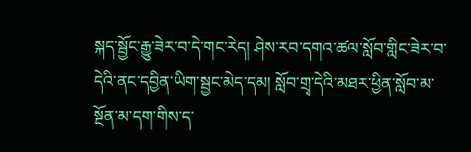སྐད་སྦྱོང་རྒྱུ་ཟེར་བ་དེ་གང་རེད། ཤེས་རབ་དགའ་ཚལ་སློབ་གླིང་ཟེར་བ་དེའི་ནང་དབྱིན་ཡིག་སྦྱང་མེད་དམ། སློབ་གྲྭ་དེའི་མཐར་ཕྱིན་སློབ་མ་སྔོན་མ་དག་གིས་ད་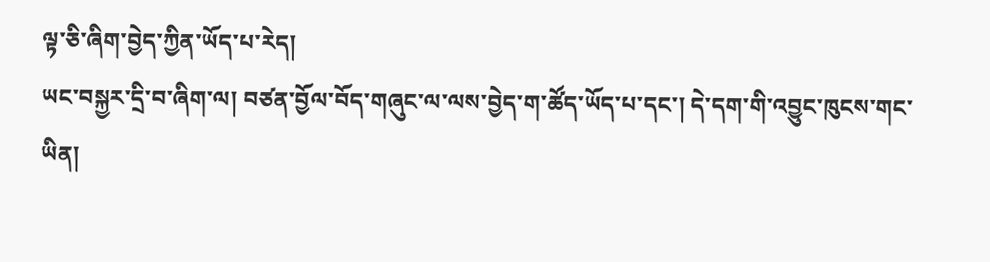ལྟ་ཅི་ཞིག་བྱེད་ཀྱིན་ཡོད་པ་རེད།
ཡང་བསྐྱར་དྲི་བ་ཞིག་ལ། བཙན་བྱོལ་བོད་གཞུང་ལ་ལས་བྱེད་ག་ཚོད་ཡོད་པ་དང་། དེ་དག་གི་འབྱུང་ཁུངས་གང་ཡིན།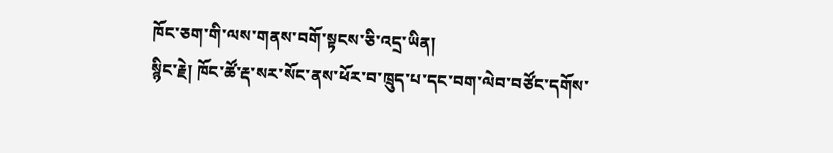ཁོང་ཅག་གི་ལས་གནས་བགོ་སྟངས་ཅི་འདྲ་ཡིན།
སྙིང་རྗེ། ཁོང་ཚོ་རྡ་སར་སོང་ནས་ཕོར་བ་ཁྲུད་པ་དང་བག་ལེབ་བཙོང་དགོས་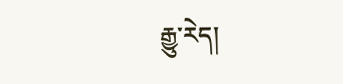རྒྱུ་རེད།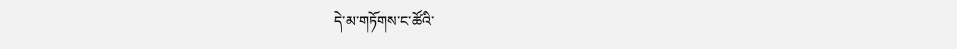དེ་མ་གཏོགས་ང་ཚོའི་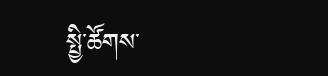སྤྱི་ཚོགས་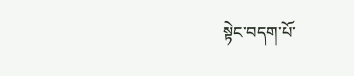སྟེང་བདག་པོ་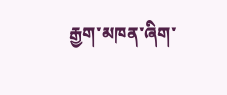རྒྱག་མཁན་ཞིག་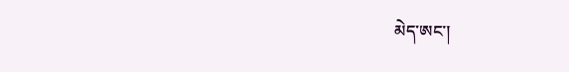མེད་ཨང་།